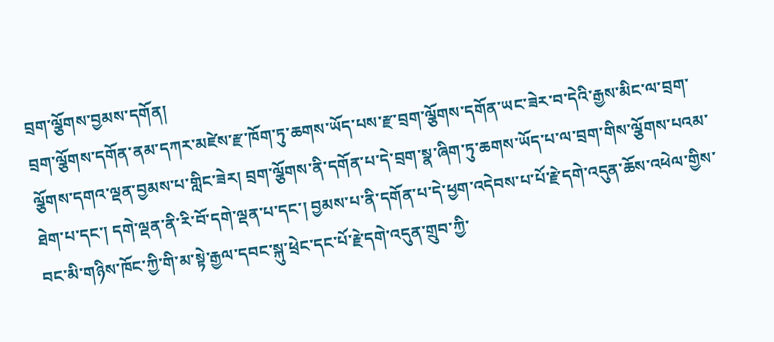བྲག་ལྕོགས་བྱམས་དགོན།
བྲག་ལྕོགས་དགོན་ནམ་དཀར་མཛེས་རྫ་ཁོག་ཏུ་ཆགས་ཡོད་པས་རྫ་བྲག་ལྕོགས་དགོན་ཡང་ཟེར་བ་དེའི་རྒྱས་མིང་ལ་བྲག་ལྕོགས་དགའ་ལྡན་བྱམས་པ་གླིང་ཟེར། བྲག་ལྕོགས་ནི་དགོན་པ་དེ་བྲག་སྣ་ཞིག་ཏུ་ཆགས་ཡོད་པ་ལ་བྲག་གིས་ལྕོགས་པའམ་ཐེག་པ་དང་། དགེ་ལྡན་ནི་རི་བོ་དགེ་ལྡན་པ་དང་། བྱམས་པ་ནི་དགོན་པ་དེ་ཕྱག་འདེབས་པ་པོ་རྗེ་དགེ་འདུན་ཆོས་འཕེལ་གྱིས་བང་མི་གཉིས་ཁོང་ཀྱི་གི་མ་སྟེ་རྒྱལ་དབང་སྐུ་ཕྲེང་དང་པོ་རྗེ་དགེ་འདུན་གྲུབ་ཀྱི་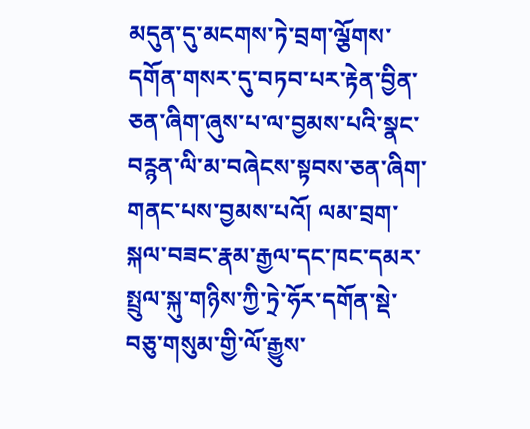མདུན་དུ་མངགས་ཏེ་བྲག་ལྕོགས་དགོན་གསར་དུ་བཏབ་པར་རྟེན་བྱིན་ཅན་ཞིག་ཞུས་པ་ལ་བྱམས་པའི་སྣང་བཪྙན་ལི་མ་བཞེངས་སྟབས་ཅན་ཞིག་གནང་པས་བྱམས་པའོ། ལམ་བྲག་སྐལ་བཟང་རྣམ་རྒྱལ་དང་ཁང་དམར་སྤྲུལ་སྐུ་གཉིས་ཀྱི་ཏྲེ་ཧོར་དགོན་སྡེ་བཅུ་གསུམ་གྱི་ལོ་རྒྱུས་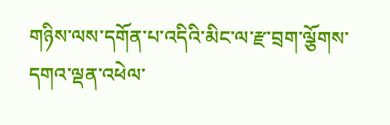གཉིས་ལས་དགོན་པ་འདིའི་མིང་ལ་རྫ་བྲག་ལྕོགས་དགའ་ལྡན་འཕེལ་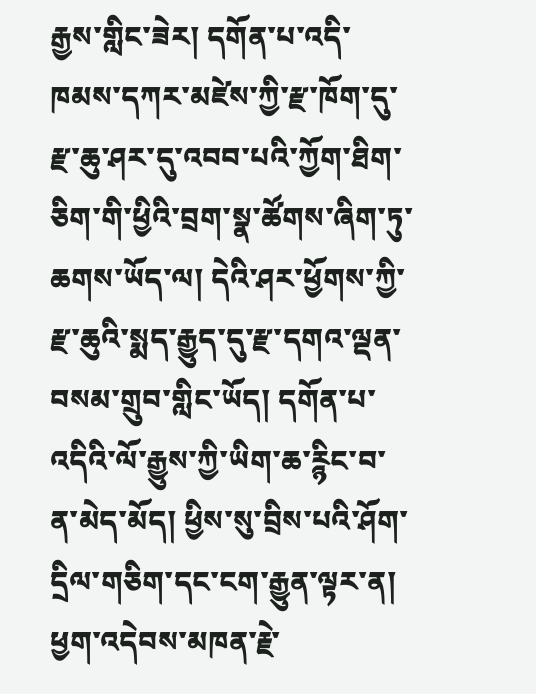རྒྱས་གླིང་ཟེར། དགོན་པ་འདི་ཁམས་དཀར་མཛེས་ཀྱི་རྫ་ཁོག་དུ་རྫ་ཆུ་ཤར་དུ་འབབ་པའི་ཀྱོག་ཐིག་ཅིག་གི་ཕྱིའི་བྲག་སྣ་ཚོགས་ཞིག་ཏུ་ཆགས་ཡོད་ལ། དེའི་ཤར་ཕྱོགས་ཀྱི་རྫ་ཆུའི་སྨད་རྒྱུད་དུ་རྫ་དགའ་ལྡན་བསམ་གྲུབ་གླིང་ཡོད། དགོན་པ་འདིའི་ལོ་རྒྱུས་ཀྱི་ཡིག་ཆ་ཪྙིང་བ་ན་མེད་མོད། ཕྱིས་སུ་བྲིས་པའི་ཤོག་དྲིལ་གཅིག་དང་ངག་རྒྱུན་ལྟར་ན། ཕྱག་འདེབས་མཁན་རྗེ་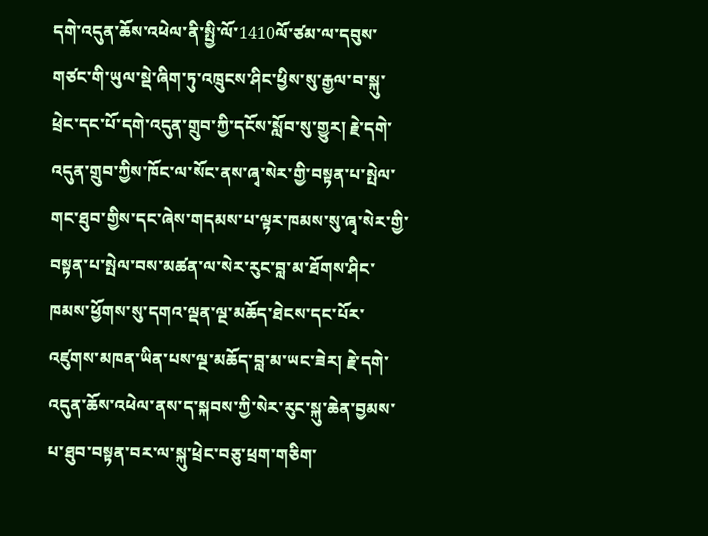དགེ་འདུན་ཆོས་འཕེལ་ནི་སྤྱི་ལོ་1410ལོ་ཙམ་ལ་དབུས་གཙང་གི་ཡུལ་སྡེ་ཞིག་ཏུ་འཁྲུངས་ཤིང་ཕྱིས་སུ་རྒྱལ་བ་སྐུ་ཕྲེང་དང་པོ་དགེ་འདུན་གྲུབ་ཀྱི་དངོས་སློབ་སུ་གྱུར། རྗེ་དགེ་འདུན་གྲུབ་ཀྱིས་ཁོང་ལ་སོང་ནས་ཞྭ་སེར་གྱི་བསྟན་པ་སྤེལ་གང་ཐུབ་གྱིས་དང་ཞེས་གདམས་པ་ལྟར་ཁམས་སུ་ཞྭ་སེར་གྱི་བསྟན་པ་སྤེལ་བས་མཚན་ལ་སེར་རུང་བླ་མ་ཐོགས་ཤིང་ཁམས་ཕྱོགས་སུ་དགའ་ལྡན་ལྔ་མཆོད་ཐེངས་དང་པོར་འཛུགས་མཁན་ཡིན་པས་ལྔ་མཆོད་བླ་མ་ཡང་ཟེར། རྗེ་དགེ་འདུན་ཆོས་འཕེལ་ནས་ད་སྐབས་ཀྱི་སེར་རུང་སྐུ་ཆེན་བྱམས་པ་ཐུབ་བསྟན་བར་ལ་སྐུ་ཕྲེང་བཅུ་ཕྲག་གཅིག་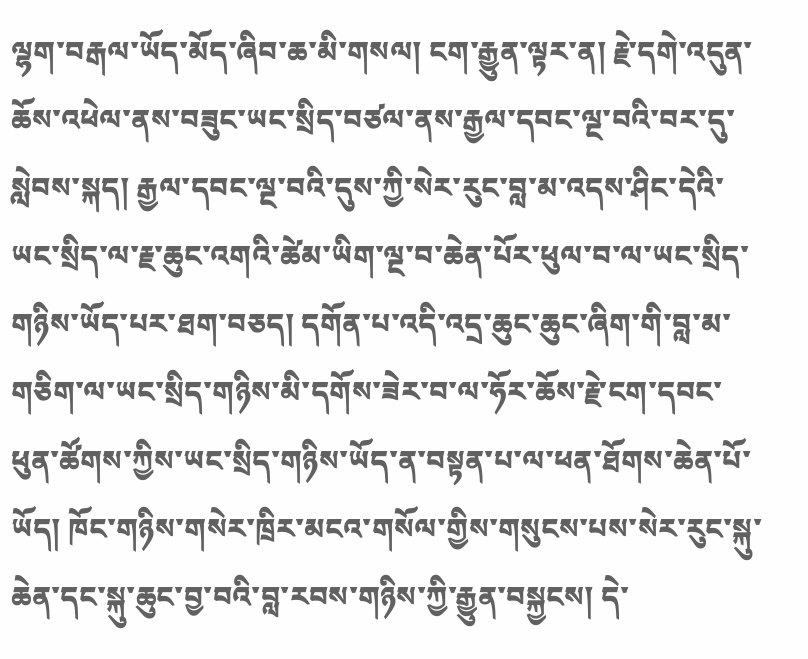ལྷག་བརྒལ་ཡོད་མོད་ཞིབ་ཆ་མི་གསལ། ངག་རྒྱུན་ལྟར་ན། རྗེ་དགེ་འདུན་ཆོས་འཕེལ་ནས་བཟུང་ཡང་སྲིད་བཙལ་ནས་རྒྱལ་དབང་ལྔ་བའི་བར་དུ་སླེབས་སྐད། རྒྱལ་དབང་ལྔ་བའི་དུས་ཀྱི་སེར་རུང་བླ་མ་འདས་ཤིང་དེའི་ཡང་སྲིད་ལ་རྗ་ཆུང་འགའི་ཚེམ་ཡིག་ལྔ་བ་ཆེན་པོར་ཕུལ་བ་ལ་ཡང་སྲིད་གཉིས་ཡོད་པར་ཐག་བཅད། དགོན་པ་འདི་འདྲ་ཆུང་ཆུང་ཞིག་གི་བླ་མ་གཅིག་ལ་ཡང་སྲིད་གཉིས་མི་དགོས་ཟེར་བ་ལ་ཧོར་ཆོས་རྗེ་ངག་དབང་ཕུན་ཚོགས་ཀྱིས་ཡང་སྲིད་གཉིས་ཡོད་ན་བསྟན་པ་ལ་ཕན་ཐོགས་ཆེན་པོ་ཡོད། ཁོང་གཉིས་གསེར་ཁྲིར་མངའ་གསོལ་གྱིས་གསུངས་པས་སེར་རུང་སྐུ་ཆེན་དང་སྐུ་ཆུང་བྱ་བའི་བླ་རབས་གཉིས་ཀྱི་རྒྱུན་བསྐྱངས། དེ་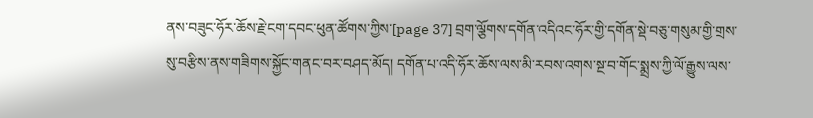ནས་བཟུང་ཧོར་ཆོས་རྗེ་ངག་དབང་ཕུན་ཚོགས་ཀྱིས་[page 37] བྲག་ལྕོགས་དགོན་འདིའང་ཧོར་གྱི་དགོན་སྡེ་བཅུ་གསུམ་གྱི་གྲས་སུ་བརྩིས་ནས་གཟིགས་སྐྱོང་གནང་བར་བཤད་མོད། དགོན་པ་འདི་ཧོར་ཆོས་ལས་མི་རབས་འགས་སྔ་བ་གོང་སྨྲས་ཀྱི་ལོ་རྒྱུས་ལས་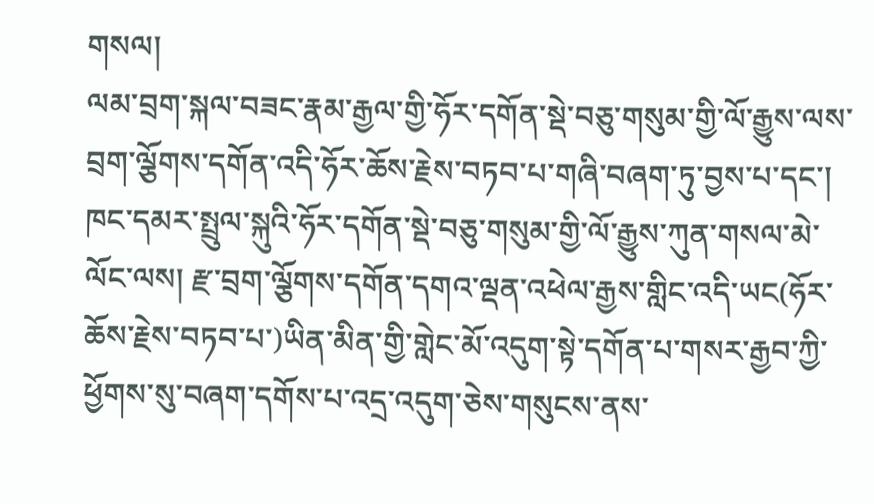གསལ།
ལམ་བྲག་སྐལ་བཟང་རྣམ་རྒྱལ་གྱི་ཧོར་དགོན་སྡེ་བཅུ་གསུམ་གྱི་ལོ་རྒྱུས་ལས་བྲག་ལྕོགས་དགོན་འདི་ཧོར་ཆོས་རྗེས་བཏབ་པ་གཞི་བཞག་ཏུ་བྱས་པ་དང་། ཁང་དམར་སྤྲུལ་སྐུའི་ཧོར་དགོན་སྡེ་བཅུ་གསུམ་གྱི་ལོ་རྒྱུས་ཀུན་གསལ་མེ་ལོང་ལས། རྫ་བྲག་ལྕོགས་དགོན་དགའ་ལྡན་འཕེལ་རྒྱས་གླིང་འདི་ཡང(ཧོར་ཆོས་རྗེས་བཏབ་པ་)ཡིན་མིན་གྱི་གླེང་མོ་འདུག་སྟེ་དགོན་པ་གསར་རྒྱབ་ཀྱི་ཕྱོགས་སུ་བཞག་དགོས་པ་འདྲ་འདུག་ཅེས་གསུངས་ནས་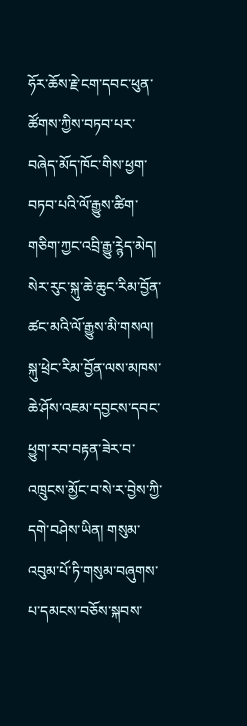ཧོར་ཆོས་རྗེ་ངག་དབང་ཕུན་ཚོགས་ཀྱིས་བཏབ་པར་བཞེད་མོད་ཁོང་གིས་ཕྱག་བཏབ་པའི་ལོ་རྒྱུས་ཚིག་གཅིག་ཀྱང་འབྲི་རྒྱུ་ཪྙེད་མེད། སེར་རུང་སྐུ་ཆེ་ཆུང་རིམ་བྱོན་ཚང་མའི་ལོ་རྒྱུས་མི་གསལ། སྐུ་ཕྲེང་རིམ་བྱོན་ལས་མཁས་ཆེ་ཤོས་འཇམ་དབྱངས་དབང་ཕྱུག་རབ་བརྟན་ཟེར་བ་འཁྲུངས་མྱོང་བ་སེ་ར་བྱེས་ཀྱི་དགེ་བཤེས་ཡིན། གསུམ་འབུམ་པོ་ཏི་གསུམ་བཞུགས་པ་དམངས་བཅོས་སྐབས་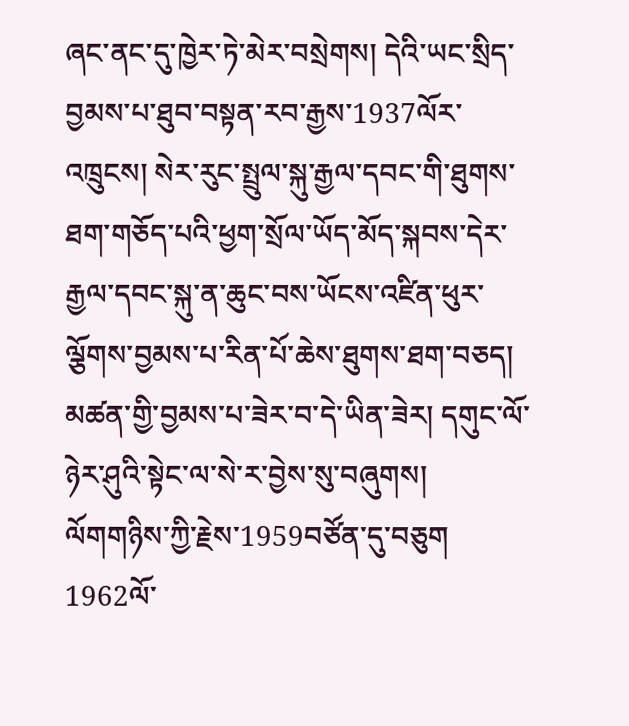ཞང་ནང་དུ་ཁྱེར་ཏེ་མེར་བསྲེགས། དེའི་ཡང་སྲིད་བྱམས་པ་ཐུབ་བསྟན་རབ་རྒྱས་1937ལོར་འཁྲུངས། སེར་རུང་སྤྲུལ་སྐུ་རྒྱལ་དབང་གི་ཐུགས་ཐག་གཅོད་པའི་ཕྱག་སྲོལ་ཡོད་མོད་སྐབས་དེར་རྒྱལ་དབང་སྐུ་ན་ཆུང་བས་ཡོངས་འཛིན་ཕུར་ལྕོགས་བྱམས་པ་རིན་པོ་ཆེས་ཐུགས་ཐག་བཅད། མཚན་གྱི་བྱམས་པ་ཟེར་བ་དེ་ཡིན་ཟེར། དགུང་ལོ་ཉེར་ཤུའི་སྟེང་ལ་སེ་ར་བྱེས་སུ་བཞུགས། ལོགགཉིས་ཀྱི་རྗེས་1959བཙོན་དུ་བཅུག 1962ལོ་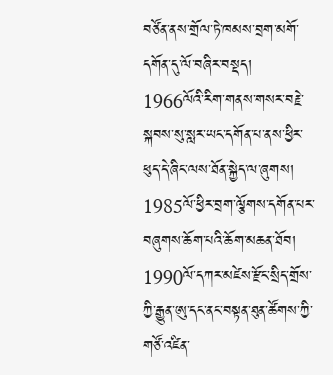བཙོན་ནས་གྲོལ་ཏེ་ཁམས་བྲག་མགོ་དགོན་དུ་ལོ་བཞིར་བསྡད། 1966ལོའི་རིག་གནས་གསར་བརྗེ་སྐབས་སུ་སླར་ཡང་དགོན་པ་ནས་ཕྱིར་ཕུད་དེ་ཞིང་ལས་ཐོན་སྐྱེད་ལ་ཞུགས། 1985ལོ་ཕྱིར་བྲག་ལྕོགས་དགོན་པར་བཞུགས་ཆོག་པའི་ཆོག་མཆན་ཐོབ། 1990ལོ་དཀར་མཛེས་རྫོང་སྲིད་གྲོས་ཀྱི་རྒྱུན་ཨུ་དང་ནང་བསྟན་ཐུན་ཚོགས་ཀྱི་གཙོ་འཛིན་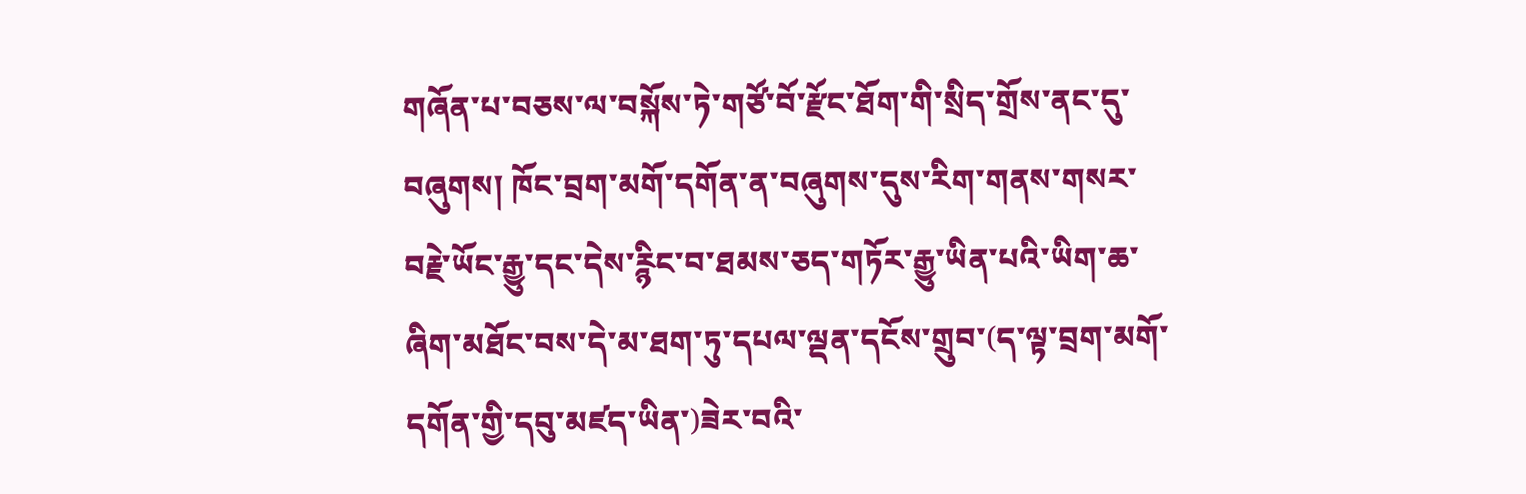གཞོན་པ་བཅས་ལ་བསྐོས་ཏེ་གཙོ་བོ་རྫོང་ཐོག་གི་སྲིད་གྲོས་ནང་དུ་བཞུགས། ཁོང་བྲག་མགོ་དགོན་ན་བཞུགས་དུས་རིག་གནས་གསར་བརྗེ་ཡོང་རྒྱུ་དང་དེས་ཪྙིང་བ་ཐམས་ཅད་གཏོར་རྒྱུ་ཡིན་པའི་ཡིག་ཆ་ཞིག་མཐོང་བས་དེ་མ་ཐག་ཏུ་དཔལ་ལྡན་དངོས་གྲུབ་(ད་ལྟ་བྲག་མགོ་དགོན་གྱི་དབུ་མཛད་ཡིན་)ཟེར་བའི་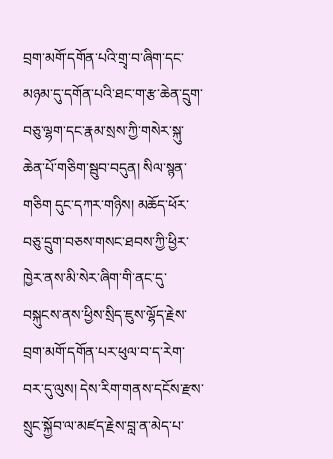བྲག་མགོ་དགོན་པའི་གྲྭ་བ་ཞིག་དང་མཉམ་དུ་དགོན་པའི་ཐང་ག་རྩ་ཆེན་དྲུག་བཅུ་ལྷག་དང་རྣམ་སྲས་ཀྱི་གསེར་སྐུ་ཆེན་པོ་གཅིག་སྦུབ་བདུན། སིལ་སྙན་གཅིག དུང་དཀར་གཉིས། མཆོད་ཕོར་བཅུ་དྲུག་བཅས་གསང་ཐབས་ཀྱི་ཕྱིར་ཁྱེར་ནས་མི་སེར་ཞིག་གི་ནང་དུ་བསྐུངས་ནས་ཕྱིས་སྲིད་ཇུས་ལྷོད་རྗེས་བྲག་མགོ་དགོན་པར་ཕུལ་བ་ད་རེག་བར་དུ་ལུས། དེས་རིག་གནས་དངོས་རྫས་སྲུང་སྐྱོབ་ལ་མཛད་རྗེས་བླ་ན་མེད་པ་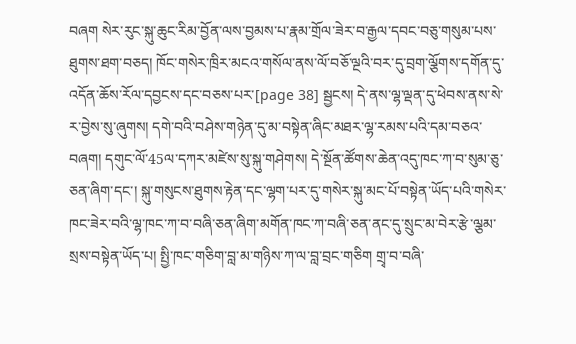བཞག སེར་རུང་སྐུ་ཆུང་རིམ་བྱོན་ལས་བྱམས་པ་རྣམ་གྲོལ་ཟེར་བ་རྒྱལ་དབང་བཅུ་གསུམ་པས་ཐུགས་ཐག་བཅད། ཁོང་གསེར་ཁྲིར་མངའ་གསོལ་ནས་ལོ་བཅོ་ལྔའི་བར་དུ་བྲག་ལྕོགས་དགོན་དུ་འདོན་ཆོས་རོལ་དབྱངས་དང་བཅས་པར་[page 38] སྦྱངས། དེ་ནས་ལྷ་ལྡན་དུ་ཕེབས་ནས་སེ་ར་བྱེས་སུ་ཞུགས། དགེ་བའི་བཤེས་གཉེན་དུ་མ་བསྟེན་ཞིང་མཐར་ལྷ་རམས་པའི་དམ་བཅའ་བཞག། དགུང་ལོ་45ལ་དཀར་མཛེས་སུ་སྐུ་གཤེགས། དེ་སྔོན་ཚོགས་ཆེན་འདུ་ཁང་ཀ་བ་སུམ་ཅུ་ཅན་ཞིག་དང་། སྐུ་གསུངས་ཐུགས་རྟེན་དང་ལྷག་པར་དུ་གསེར་སྐུ་མང་པོ་བསྟེན་ཡོད་པའི་གསེར་ཁང་ཟེར་བའི་ལྷ་ཁང་ཀ་བ་བཞི་ཅན་ཞིག་མགོན་ཁང་ཀ་བཞི་ཅན་ནང་དུ་སྲུང་མ་བེར་རྩེ་ལྕམ་སྲས་བསྟེན་ཡོད་པ། སྤྱི་ཁང་གཅིག་བླ་མ་གཉིས་ཀ་ལ་བླ་བྲང་གཅིག གྲྭ་བ་བཞི་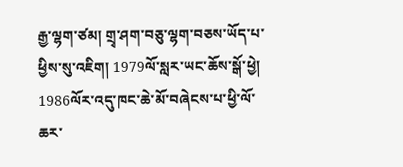རྒྱ་ལྷག་ཙམ། གྲྭ་ཤག་བཅུ་ལྷག་བཅས་ཡོད་པ་ཕྱིས་སུ་འཇིག། 1979ལོ་སླར་ཡང་ཆོས་སྒོ་ཕྱེ། 1986ལོར་འདུ་ཁང་ཆེ་མོ་བཞེངས་པ་ཕྱི་ལོ་ཆར་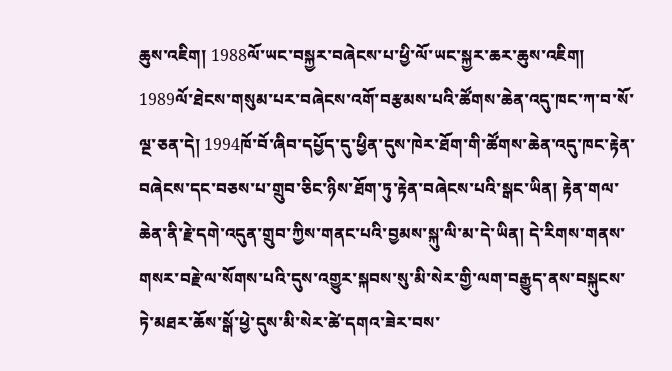ཆུས་འཇིག། 1988ལོ་ཡང་བསྐྱར་བཞེངས་པ་ཕྱི་ལོ་ཡང་སྐྱར་ཆར་ཆུས་འཇིག། 1989ལོ་ཐེངས་གསུམ་པར་བཞེངས་འགོ་བརྩམས་པའི་ཚོགས་ཆེན་འདུ་ཁང་ཀ་བ་སོ་ལྔ་ཅན་དེ། 1994ཁོ་བོ་ཞིབ་དཔྱོད་དུ་ཕྱིན་དུས་ཁེར་ཐོག་གི་ཚོགས་ཆེན་འདུ་ཁང་རྟེན་བཞེངས་དང་བཅས་པ་གྲུབ་ཅིང་ཉིས་ཐོག་ཏུ་རྟེན་བཞེངས་པའི་སྒང་ཡིན། རྟེན་གལ་ཆེན་ནི་རྗེ་དགེ་འདུན་གྲུབ་ཀྱིས་གནང་པའི་བྱམས་སྐུ་ལི་མ་དེ་ཡིན། དེ་རིགས་གནས་གསར་བརྗེ་ལ་སོགས་པའི་དུས་འགྱུར་སྐབས་སུ་མི་སེར་གྱི་ལག་བརྒྱུད་ནས་བསྐུངས་ཏེ་མཐར་ཆོས་སྒོ་ཕྱེ་དུས་མི་སེར་ཚེ་དགའ་ཟེར་བས་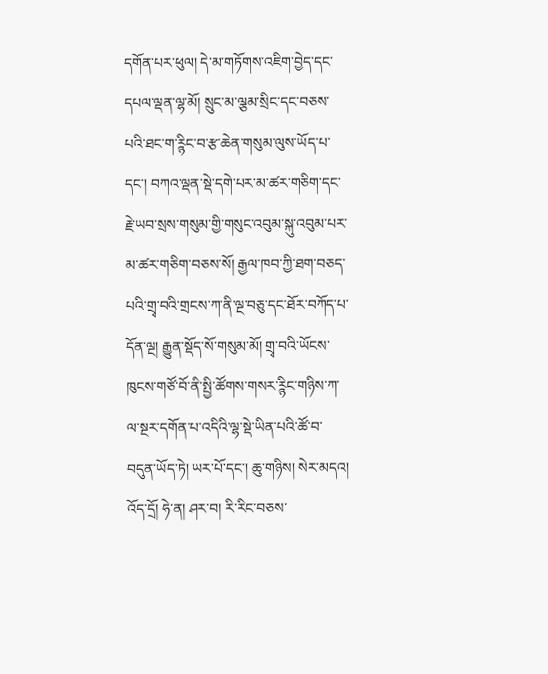དགོན་པར་ཕུལ། དེ་མ་གཏོགས་འཇིག་བྱེད་དང་དཔལ་ལྡན་ལྷ་མོ། སྲུང་མ་ལྕམ་སྲིང་དང་བཅས་པའི་ཐང་ག་ཪྙིང་བ་རྩ་ཆེན་གསུམ་ལུས་ཡོད་པ་དང་། བཀའ་ལྡན་སྡེ་དགེ་པར་མ་ཚར་གཅིག་དང་རྗེ་ཡབ་སྲས་གསུམ་གྱི་གསུང་འབུམ་སྐུ་འབུམ་པར་མ་ཚར་གཅིག་བཅས་སོ། རྒྱལ་ཁབ་ཀྱི་ཐག་བཅད་པའི་གྲྭ་བའི་གྲངས་ཀ་ནི་ལྔ་བཅུ་དང་ཐོར་བཀོད་པ་དོན་ལྔ། རྒྱུན་སྡོད་སོ་གསུམ་མོ། གྲྭ་བའི་ཡོངས་ཁུངས་གཙོ་བོ་ནི་སྤྱི་ཚོགས་གསར་ཪྙིང་གཉིས་ཀ་ལ་སྔར་དགོན་པ་འདིའི་ལྷ་སྡེ་ཡིན་པའི་ཚོ་བ་བདུན་ཡོད་ཏེ། ཡར་པོ་དང་། ཆུ་གཉིས། སེར་མདའ། འོད་དྲོ། ཧེ་ན། ཤར་བ། རི་རིང་བཅས་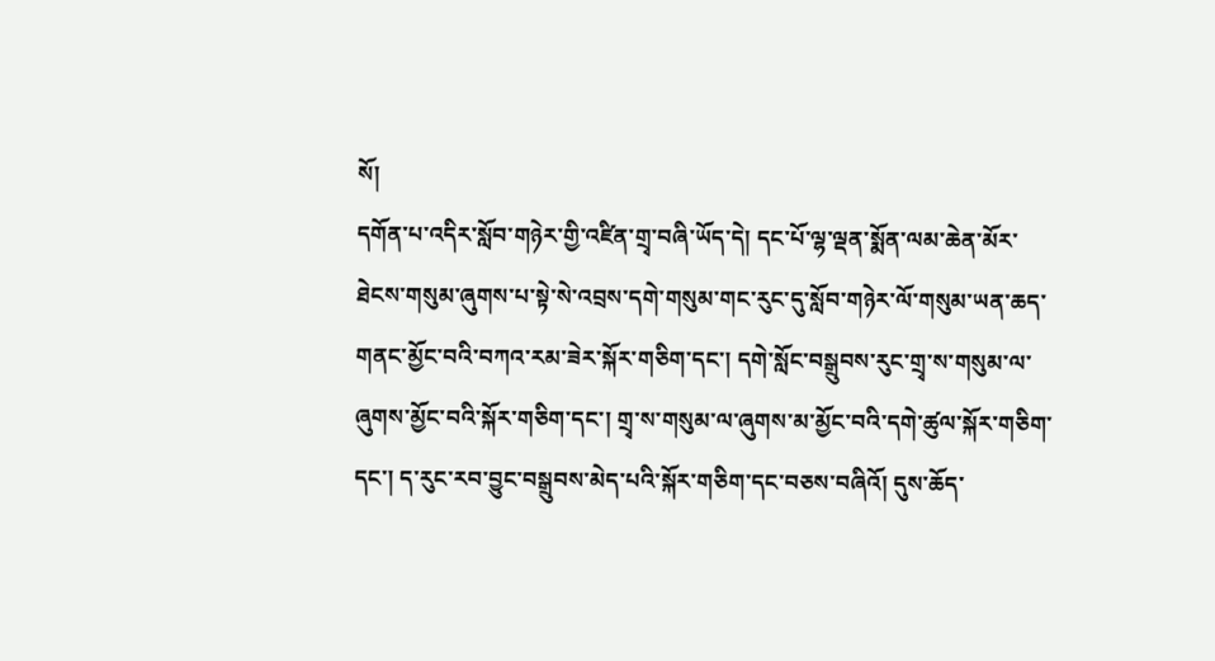སོ།
དགོན་པ་འདིར་སློབ་གཉེར་གྱི་འཛིན་གྲྭ་བཞི་ཡོད་དེ། དང་པོ་ལྷ་ལྡན་སྨོན་ལམ་ཆེན་མོར་ཐེངས་གསུམ་ཞུགས་པ་སྟེ་སེ་འབྲས་དགེ་གསུམ་གང་རུང་དུ་སློབ་གཉེར་ལོ་གསུམ་ཡན་ཆད་གནང་མྱོང་བའི་བཀའ་རམ་ཟེར་སྐོར་གཅིག་དང་། དགེ་སློང་བསྒྲུབས་རུང་གྲྭ་ས་གསུམ་ལ་ཞུགས་མྱོང་བའི་སྐོར་གཅིག་དང་། གྲྭ་ས་གསུམ་ལ་ཞུགས་མ་མྱོང་བའི་དགེ་ཚུལ་སྐོར་གཅིག་དང་། ད་རུང་རབ་བྱུང་བསྒྲུབས་མེད་པའི་སྐོར་གཅིག་དང་བཅས་བཞིའོ། དུས་ཆོད་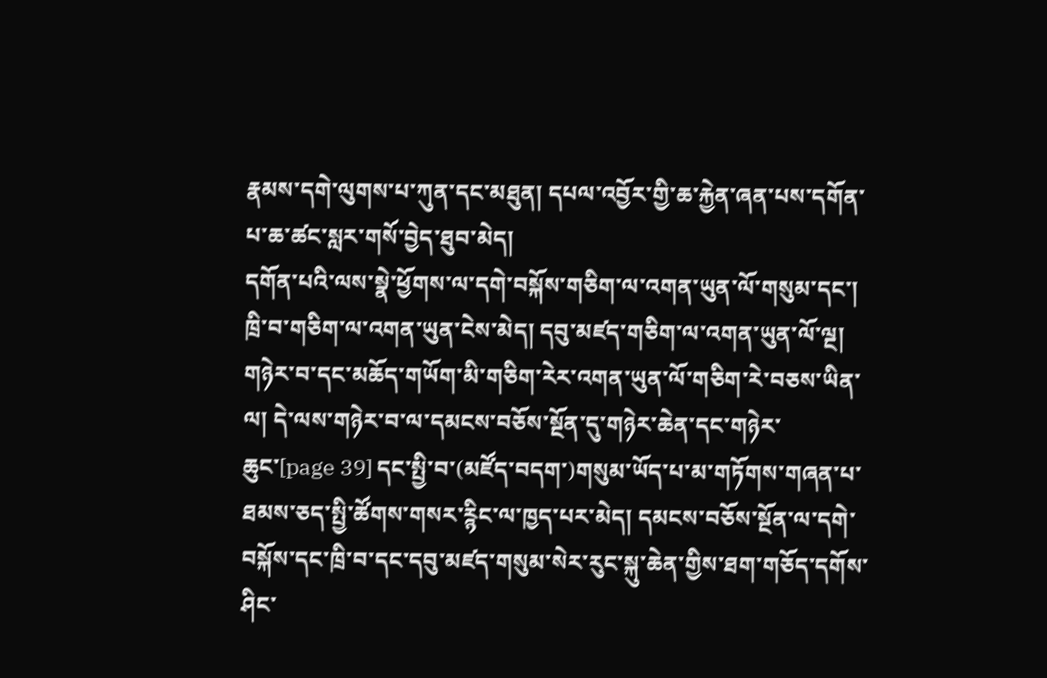རྣམས་དགེ་ལུགས་པ་ཀུན་དང་མཐུན། དཔལ་འབྱོར་གྱི་ཆ་རྐྱེན་ཞན་པས་དགོན་པ་ཆ་ཚང་སླར་གསོ་བྱེད་ཐུབ་མེད།
དགོན་པའི་ལས་སྣེ་ཕྱོགས་ལ་དགེ་བསྐོས་གཅིག་ལ་འགན་ཡུན་ལོ་གསུམ་དང་། ཁྲི་བ་གཅིག་ལ་འགན་ཡུན་ངེས་མེད། དབུ་མཛད་གཅིག་ལ་འགན་ཡུན་ལོ་ལྔ། གཉེར་བ་དང་མཆོད་གཡོག་མི་གཅིག་རེར་འགན་ཡུན་ལོ་གཅིག་རེ་བཅས་ཡིན་ལ། དེ་ལས་གཉེར་བ་ལ་དམངས་བཅོས་སྔོན་དུ་གཉེར་ཆེན་དང་གཉེར་ཆུང་[page 39] དང་སྤྱི་བ་(མཛོད་བདག་)གསུམ་ཡོད་པ་མ་གཏོགས་གཞན་པ་ཐམས་ཅད་སྤྱི་ཚོགས་གསར་ཪྙིང་ལ་ཁྱད་པར་མེད། དམངས་བཅོས་སྔོན་ལ་དགེ་བསྐོས་དང་ཁྲི་བ་དང་དབུ་མཛད་གསུམ་སེར་རུང་སྐུ་ཆེན་གྱིས་ཐག་གཅོད་དགོས་ཤིང་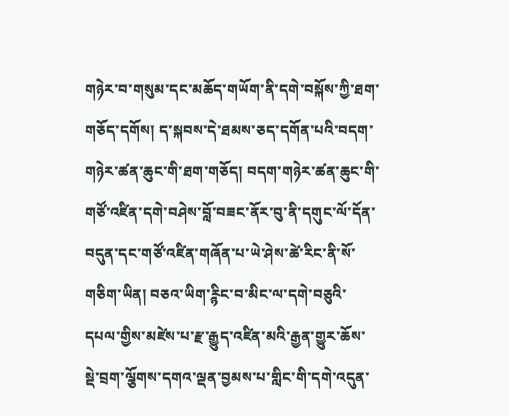གཉེར་བ་གསུམ་དང་མཆོད་གཡོག་ནི་དགེ་བསྐོས་ཀྱི་ཐག་གཅོད་དགོས། ད་སྐབས་དེ་ཐམས་ཅད་དགོན་པའི་བདག་གཉེར་ཚན་ཆུང་གི་ཐག་གཅོད། བདག་གཉེར་ཚན་ཆུང་གི་གཙོ་འཛིན་དགེ་བཤེས་བློ་བཟང་ནོར་བུ་ནི་དགུང་ལོ་དོན་བདུན་དང་གཙོ་འཛིན་གཞོན་པ་ཡེ་ཤེས་ཚེ་རིང་ནི་སོ་གཅིག་ཡིན། བཅའ་ཡིག་ཪྙིང་བ་མིང་ལ་དགེ་བཅུའི་དཔལ་གྱིས་མཛེས་པ་རྫ་རྒྱུད་འཛིན་མའི་རྒྱན་གྱུར་ཆོས་སྡེ་བྲག་ལྕོགས་དགའ་ལྡན་བྱམས་པ་གླིང་གི་དགེ་འདུན་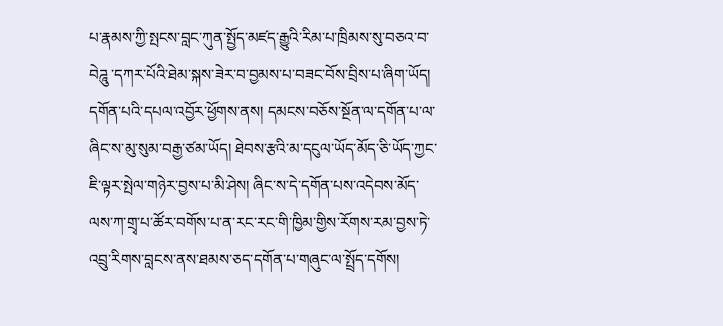པ་རྣམས་ཀྱི་སྤངས་བླང་ཀུན་སྤྱོད་མཛད་རྒྱུའི་རིམ་པ་ཁྲིམས་སུ་བཅའ་བ་བེཌཱུ ་དཀར་པོའི་ཐེམ་སྐས་ཟེར་བ་བྱམས་པ་བཟང་བོས་བྲིས་པ་ཞིག་ཡོད།
དགོན་པའི་དཔལ་འབྱོར་ཕྱོགས་ནས། དམངས་བཅོས་སྔོན་ལ་དགོན་པ་ལ་ཞིང་ས་མུ་སུམ་བརྒྱ་ཙམ་ཡོད། ཐེབས་རྩའི་མ་དངུལ་ཡོད་མོད་ཅི་ཡོད་ཀྱང་ཇི་ལྟར་སྤེལ་གཉེར་བྱས་པ་མི་ཤེས། ཞིང་ས་དེ་དགོན་པས་འདེབས་མོད་ལས་ཀ་གྲྭ་པ་ཚོར་བགོས་པ་ན་རང་རང་གི་ཁྱིམ་གྱིས་རོགས་རམ་བྱས་ཏེ་འབྲུ་རིགས་བླངས་ནས་ཐམས་ཅད་དགོན་པ་གཞུང་ལ་སྤྲོད་དགོས།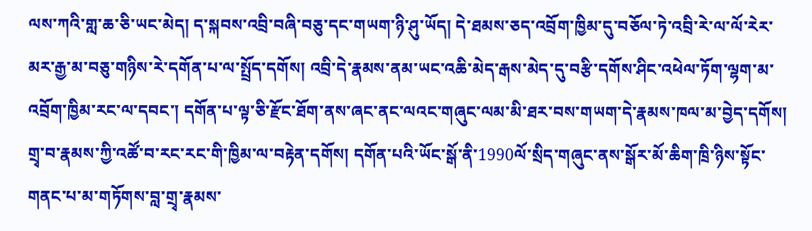ལས་ཀའི་གླ་ཆ་ཅི་ཡང་མེད། ད་སྐབས་འབྲི་བཞི་བཅུ་དང་གཡག་ཉི་ཤུ་ཡོད། དེ་ཐམས་ཅད་འབྲོག་ཁྱིམ་དུ་བཅོལ་ཏེ་འབྲི་རེ་ལ་ལོ་རེར་མར་རྒྱ་མ་བཅུ་གཉིས་རེ་དགོན་པ་ལ་སྤྲོད་དགོས། འབྲི་དེ་རྣམས་ནམ་ཡང་འཆི་མེད་རྒས་མེད་དུ་བརྩི་དགོས་ཤིང་འཕེལ་ཏོག་ལྷག་མ་འབྲོག་ཁྱིམ་རང་ལ་དབང་། དགོན་པ་ལྟ་ཅི་རྫོང་ཐོག་ནས་ཞང་ནང་ལའང་གཞུང་ལམ་མི་ཐར་བས་གཡག་དེ་རྣམས་ཁལ་མ་བྱེད་དགོས། གྲྭ་བ་རྣམས་ཀྱི་འཚོ་བ་རང་རང་གི་ཁྱིམ་ལ་བརྟེན་དགོས། དགོན་པའི་ཡོང་སྒོ་ནི་1990ལོ་སྲིད་གཞུང་ནས་སྒོར་མོ་ཆིག་ཁྲི་ཉིས་སྟོང་གནང་པ་མ་གཏོགས་བླ་གྲྭ་རྣམས་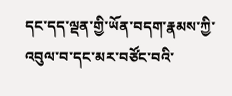དང་དད་ལྡན་གྱི་ཡོན་བདག་རྣམས་ཀྱི་འབུལ་བ་དང་མར་བཙོང་བའི་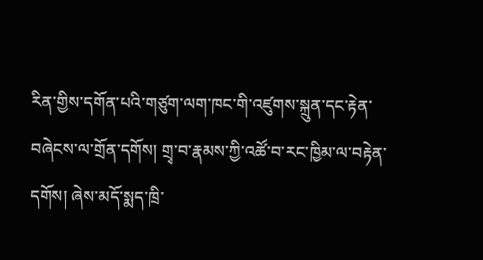རིན་གྱིས་དགོན་པའི་གཙུག་ལག་ཁང་གི་འཛུགས་སྐྲུན་དང་རྟེན་བཞེངས་ལ་གྲོན་དགོས། གྲྭ་བ་རྣམས་ཀྱི་འཚོ་བ་རང་ཁྱིམ་ལ་བརྟེན་དགོས། ཞེས་མདོ་སྨད་ཁྲི་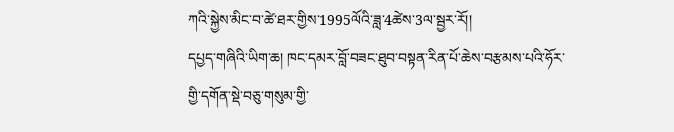ཀའི་སྐྱེས་མིང་བ་ཚེ་ཐར་གྱིས་1995ལོའི་ཟླ་4ཚེས་3ལ་སྦྱར་རོ།།
དཔྱད་གཞིའི་ཡིག་ཆ། ཁང་དམར་བློ་བཟང་ཐུབ་བསྟན་རིན་པོ་ཆེས་བརྩམས་པའི་ཧོར་གྱི་དགོན་སྡེ་བཅུ་གསུམ་གྱི་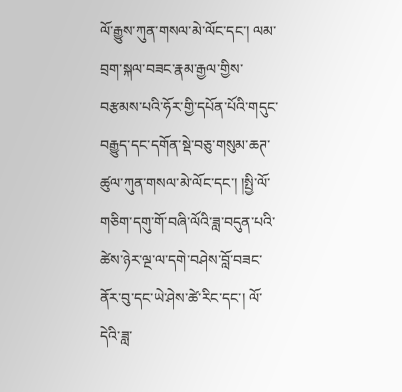ལོ་རྒྱུས་ཀུན་གསལ་མེ་ལོང་དང་། ལམ་བྲག་སྐལ་བཟང་རྣམ་རྒྱལ་གྱིས་བརྩམས་པའི་ཧོར་གྱི་དཔོན་པོའི་གདུང་བརྒྱུད་དང་དགོན་སྡེ་བཅུ་གསུམ་ཆཊ་ཚུལ་ཀུན་གསལ་མེ་ལོང་དང་། །སྤྱི་ལོ་གཅིག་དགུ་གོ་བཞི་ལོའི་ཟླ་བདུན་པའི་ཚེས་ཉེར་ལྔ་ལ་དགེ་བཤེས་བློ་བཟང་ནོར་བུ་དང་ཡེ་ཤེས་ཚེ་རིང་དང་། ལོ་དེའི་ཟླ་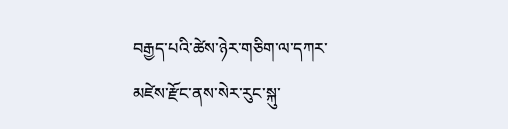བརྒྱད་པའི་ཚེས་ཉེར་གཅིག་ལ་དཀར་མཛེས་རྫོང་ནས་སེར་རུང་སྐུ་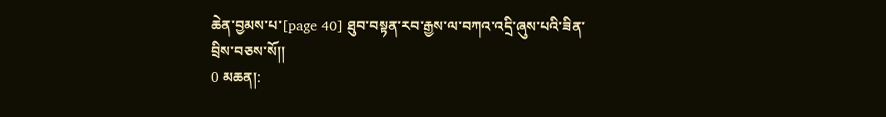ཆེན་བྱམས་པ་[page 40] ཐུབ་བསྟན་རབ་རྒྱས་ལ་བཀའ་འདྲི་ཞུས་པའི་ཟིན་བྲིས་བཅས་སོ།།
0 མཆན།: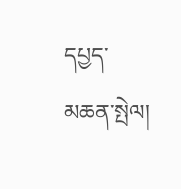དཔྱད་མཆན་སྤེལ།